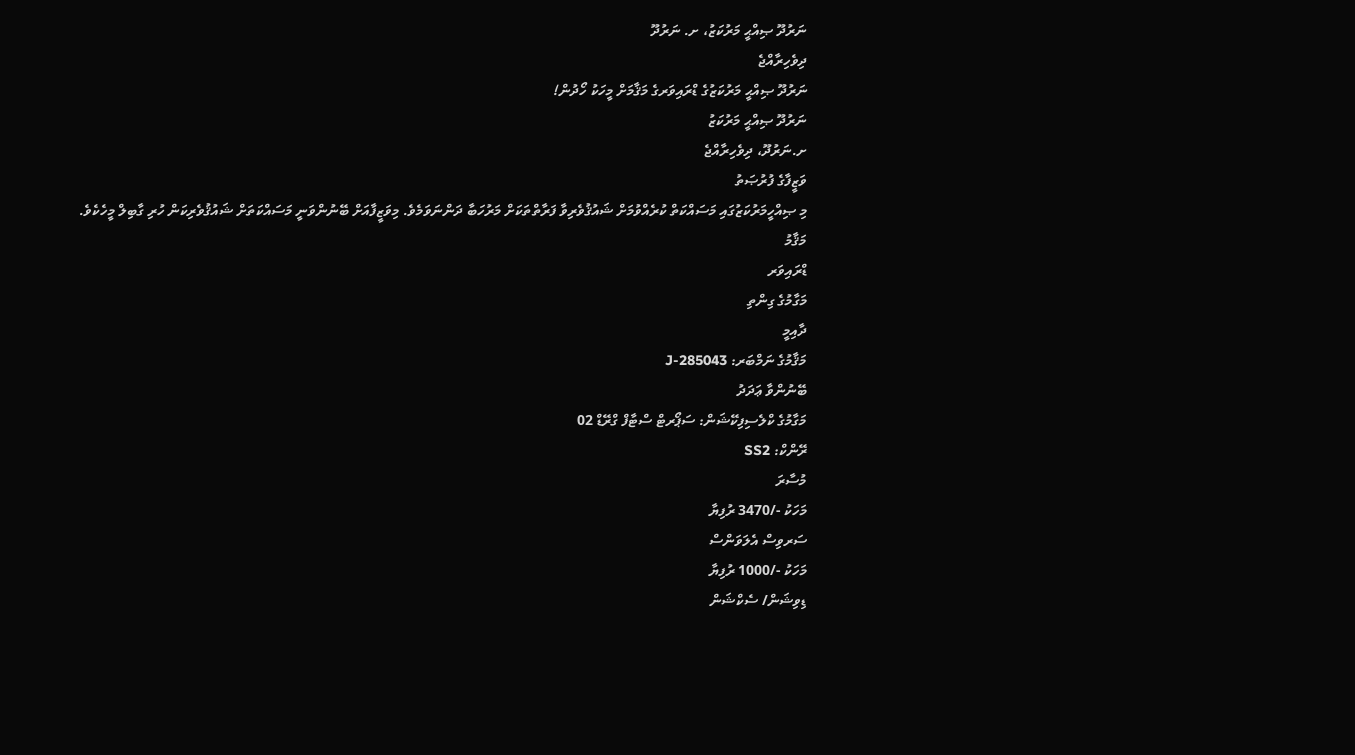ނަރުދޫ ޞިއްޙީ މަރުކަޒު، ށ. ނަރުދޫ
ދިވެހިރާއްޖެ
ނަރުދޫ ޞިއްޙީ މަރުކަޒުގެ ޑްރައިވަރގެ މަޤާމަށް މީހަކު ހޯދުން!
ނަރުދޫ ޞިއްޙީ މަރުކަޒު
ށ.ނަރުދޫ، ދިވެހިރާއްޖެ
ވަޒީފާގެ ފުރުޞަތު
މި ޞިއްހީމަރުކަޒުގައި މަސައްކަތް ކުރެއްވުމަށް ޝައުޤުވެރިވާ ފަރާތްތަކަށް މަރުހަބާ ދަންނަވަމެވެ. މިވަޒީފާއަށް ބޭނުންވަނީ މަސައްކަތަށް ޝައުޤުވެރިކަން ހުރި ގާބިލް މީހެކެވެ.
މަޤާމު
ޑްރައިވަރ
މަގާމުގެ ގިންތި
ދާއިމީ
މަޤާމުގެ ނަމްބަރ: J-285043
ބޭނުންވާ ޢަދަދު
މަގާމުގެ ކްލެސިފިކޭޝަން: ސަޕޯރޓް ސްޓާފް ގްރޭޑް 02
ރޭންކް: SS2
މުސާރަ
މަހަކު -/3470 ރުފިޔާ
ސަރވިސް އެލަވަންސް
މަހަކު -/1000 ރުފިޔާ
ޑިވިޝަން/ ސެކްޝަން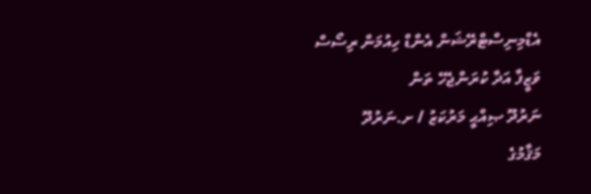އެޑްމިނިސްޓްރޭޝަން އެންޑް ހިއުމަން ރިސޯސް
ވަޒީފާ އަދާ ކުރަންޖެހޭ ތަން
ނަރުދޫ ޞިއްޙީ މަރުކަޒު / ށ.ނަރުދޫ
މަޤާމުގެ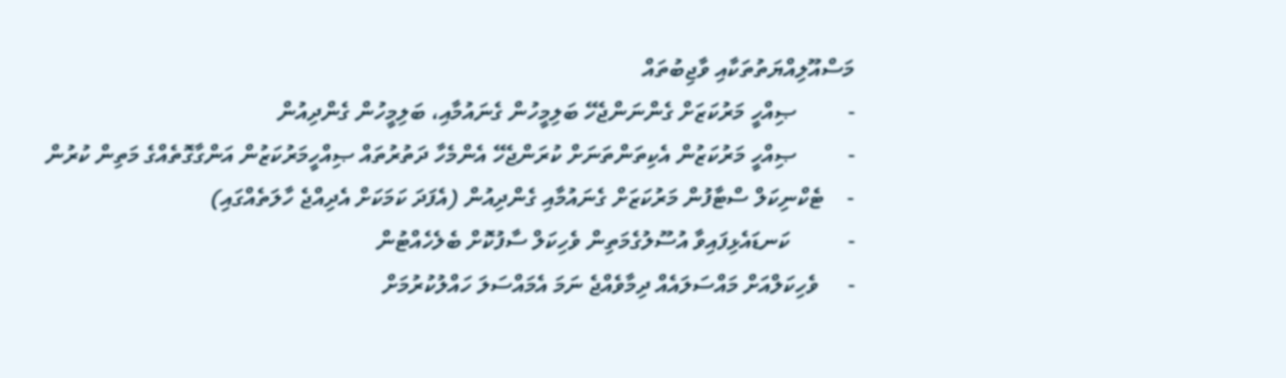މަސްއޫލިއްޔަތުތަކާއި ވާޖިބުތައް
-         ޞިއްހީ މަރުކަޒަށް ގެންނަންޖެހޭ ބަލިމީހުން ގެނައުމާއި، ބަލިމީހުން ގެންދިއުން
-         ޞިއްހީ މަރުކަޒުން އެކިތަންތަނަށް ކުރަންޖެހޭ އެންމެހާ ދަތުރުތައް ޞިއްހީމަރުކަޒުން އަންގާގޮތެއްގެ މަތިން ކުރުން
-    ޓެކްނިކަލް ސްޓާފުން މަރުކަޒަށް ގެނައުމާއި ގެންދިއުން (އެފަދަ ކަމަކަށް އެދިއްޖެ ހާލަތެއްގައި)
-          ކަނޑައެޅިފައިވާ އުސޫލުގެމަތިން ވެހިކަލް ސާފުކޮށް ބެލެހެއްޓުން
-     ވެހިކަލްއަށް މައްސަލައެއް ދިމާވެއްޖެ ނަމަ އެމައްސަލަ ހައްލުކުރުމަށް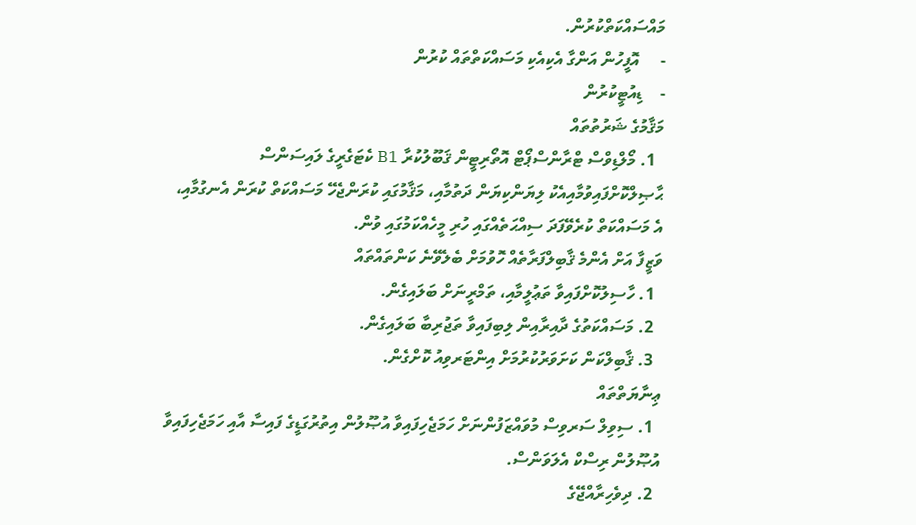މައްސައްކަތްކުރުން.
-     އޮފީހުން އަންގާ އެކިއެކި މަސައްކަތްތައް ކުރުން
-    ޑިއުޓީކުރުން
މަޤާމުގެ ޝަރުތުތައް
  1. މޯލްޑިވްސް ޓްރާންސްޕޯޓް އޮތޯރިޓީން ޤަބޫލުކުރާ B1 ކެޓަގެރީގެ ލައިސަންސް ޙާޞިލްކޮށްފައިވުމާއިއެކު ލިޔަންކިޔަން ދަތުމާއި، މަޤާމުގައި ކުރަންޖެހޭ މަސައްކަތް ކުރަން އެނގުމާއި، އެ މަސައްކަތް ކުރެވޭފަދަ ސިއްޙަތެއްގައި ހުރި މީހެއްކަމުގައި ވުން.
ވަޒީފާ އަށް އެންމެ ޤާބިލްފަރާތެއް ހޮވުމަށް ބެލެވޭނެ ކަންތައްތައް
  1. ހާސިލުކޮށްފައިވާ ތަޢުލީމާއި، ތަމްރީނަށް ބަލައިގެން.
  2. މަސައްކަތުގެ ދާއިރާއިން ލިބިފައިވާ ތަޖުރިބާ ބަލައިގެން.
  3. ޤާބިލްކަން ކަށަވަރުކުރުމަށް އިންޓަރވިއު ކޮށްގެން.
ޢިނާޔަތްތައް
  1. ސިވިލް ސަރވިސް މުވައްޒަފުންނަށް ހަމަޖެހިފައިވާ އުޞޫލުން އިތުރުގަޑީގެ ފައިސާ އާއި ހަމަޖެހިފައިވާ އުޞޫލުން ރިސްކް އެލަވަންސް.
  2. ދިވެހިރާއްޖޭގެ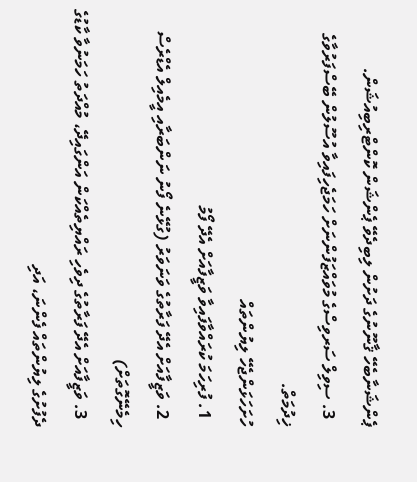ޕެންޝަނާބެހޭ ޤާނޫނުގެ ދަށުން ލިބިދެވޭ ޕެންޝަން ކޮންޓްރިބިއުޝަން.
  3. ސިވިލް ސަރވިސްގެ މުވައްޒަފުންނަށް ހަމަޖެހިފައިވާ އުސޫލުން ބޭސްފަރުވާގެ ޚިދުމަތް.
ހުށަހަޅަންޖެހޭ ލިޔުންތައް
  1. ފުރިހަމަ ކުރައްވާފައިވާ ވަޒީފާއަށް އެދޭ ފޯމު
  2. ވަޒީފާއަށް އެދޭ ފަރާތުގެ ވަނަވަރު (ގުޅޭނެ ފޯނު ނަންބަރާއި އީމެއިލް އެޑްރެސް ހިމެނޭގޮތަށް)
  3. ވަޒީފާއަށް އެދޭ ފަރާތުގެ ދިވެހި ރައްޔިތެއްކަން އަންގައިދޭ، މުއްދަތު ހަމަނުވާ ކާޑުގެ ދެފުށުގެ ލިޔުންތައް ފެންނަ، އަދި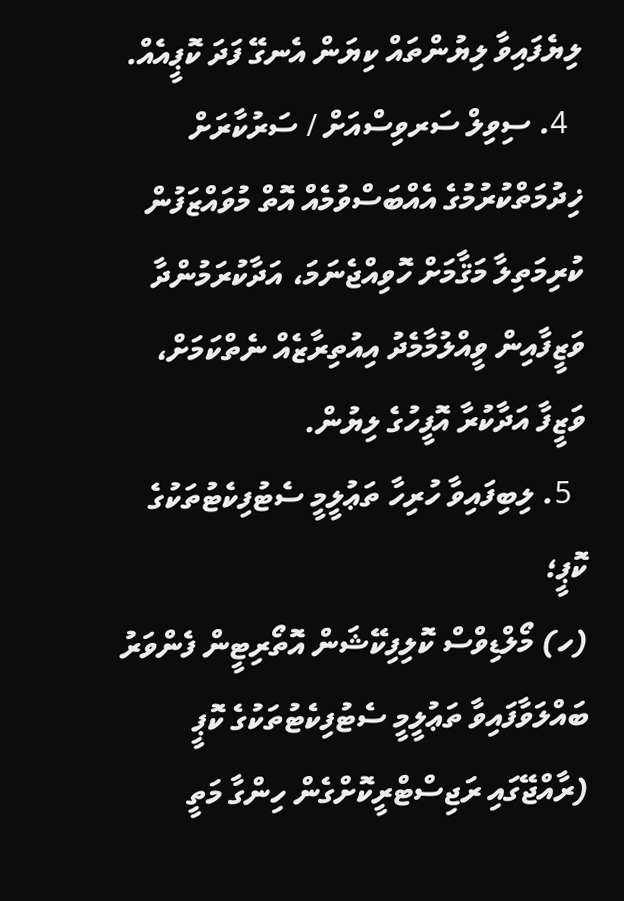ލިޔެފައިވާ ލިޔުންތައް ކިޔަން އެނގޭ ފަދަ ކޮޕީއެއް.
  4. ސިވިލް ސަރވިސްއަށް / ސަރުކާރަށް ޚިދުމަތްކުރުމުގެ އެއްބަސްވުމެއް އޮތް މުވައްޒަފުން ކުރިމަތިލާ މަޤާމަށް ހޮވިއްޖެނަމަ، އަދާކުރަމުންދާ ވަޒީފާއިން ވީއްލުމާމެދު އިއުތިރާޒެއް ނެތްކަމަށް، ވަޒީފާ އަދާކުރާ އޮފީހުގެ ލިޔުން.
  5. ލިބިފައިވާ ހުރިހާ ތަޢުލީމީ ސެޓުފިކެޓުތަކުގެ ކޮޕީ؛
(ހ) މޯލްޑިވްސް ކޮލިފިކޭޝަން އޮތޯރިޓީން ފެންވަރު ބައްލަވާފައިވާ ތަޢުލީމީ ސެޓުފިކެޓުތަކުގެ ކޮޕީ (ރާއްޖޭގައި ރަޖިސްޓްރީކޮށްގެން ހިންގާ މަތީ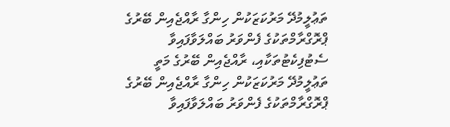ތަޢުލީމުދޭ މަރުކަޒަކުން ހިންގާ ރާއްޖެއިން ބޭރުގެ ޕްރޮގްރާމްތަކުގެ ފެންވަރު ބައްލަވާފައިވާ ސެޓުފިކެޓުތަކާއި، ރާއްޖެއިން ބޭރުގެ މަތީ ތަޢުލީމުދޭ މަރުކަޒަކުން ހިންގާ ރާއްޖެއިން ބޭރުގެ ޕްރޮގްރާމްތަކުގެ ފެންވަރު ބައްލަވާފައިވާ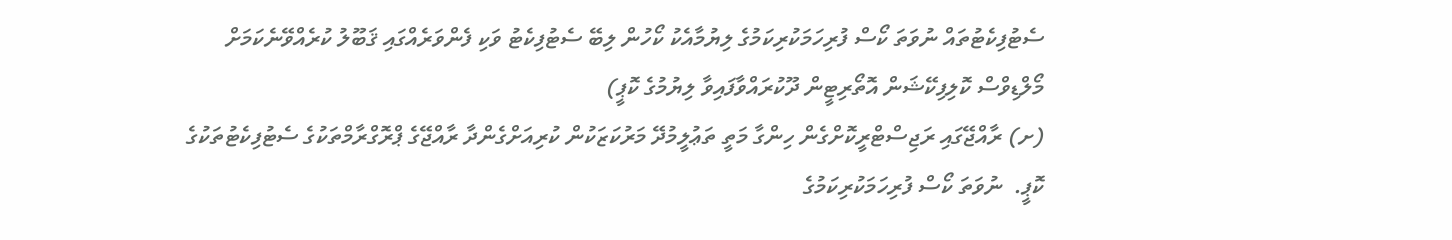ސެޓުފިކެޓުތައް ނުވަތަ ކޯސް ފުރިހަމަކުރިކަމުގެ ލިޔުމާއެކު ކޯހުން ލިބޭ ސެޓުފިކެޓު ވަކި ފެންވަރެއްގައި ޤަބޫލު ކުރެއްވޭނެކަމަށް މޯލްޑިވްސް ކޮލިފިކޭޝަން އޮތޯރިޓީން ދޫކުރައްވާފައިވާ ލިޔުމުގެ ކޮޕީ)
(ށ) ރާއްޖޭގައި ރަޖިސްޓްރީކޮށްގެން ހިންގާ މަތީ ތަޢުލީމުދޭ މަރުކަޒަކުން ކުރިއަށްގެންދާ ރާއްޖޭގެ ޕްރޮގްރާމްތަކުގެ ސެޓުފިކެޓުތަކުގެ ކޮޕީ.  ނުވަތަ ކޯސް ފުރިހަމަކުރިކަމުގެ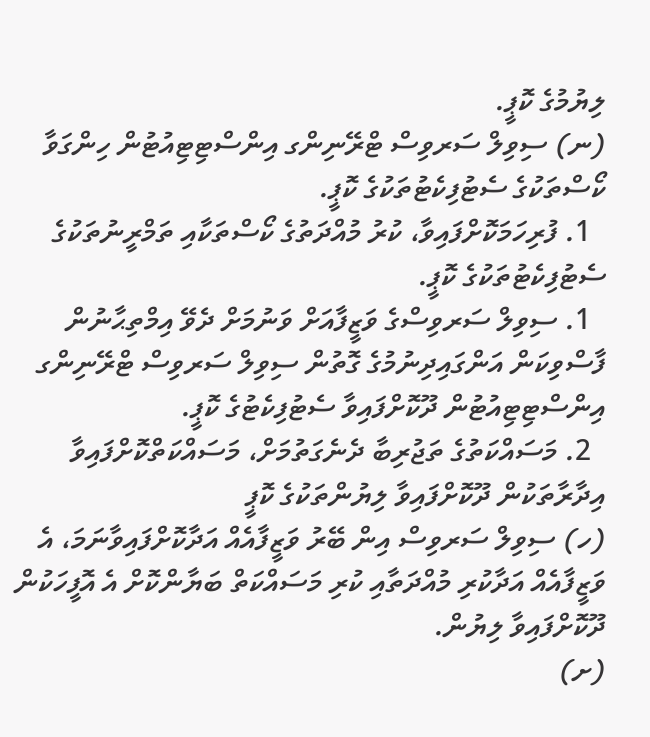ލިޔުމުގެ ކޮޕީ.
(ނ) ސިވިލް ސަރވިސް ޓްރޭނިންގ އިންސްޓިޓިއުޓުން ހިންގަވާ ކޯސްތަކުގެ ސެޓުފިކެޓުތަކުގެ ކޮޕީ.
  1. ފުރިހަމަކޮށްފައިވާ، ކުރު މުއްދަތުގެ ކޯސްތަކާއި ތަމްރީނުތަކުގެ ސެޓުފިކެޓުތަކުގެ ކޮޕީ.
  1. ސިވިލް ސަރވިސްގެ ވަޒީފާއަށް ވަނުމަށް ދެވޭ އިމްތިޙާނުން ފާސްވިކަން އަންގައިދިނުމުގެ ގޮތުން ސިވިލް ސަރވިސް ޓްރޭނިންގ އިންސްޓިޓިއުޓުން ދޫކޮށްފައިވާ ސެޓުފިކެޓުގެ ކޮޕީ.
  2. މަސައްކަތުގެ ތަޖުރިބާ ދެނެގަތުމަށް، މަސައްކަތްކޮށްފައިވާ އިދާރާތަކުން ދޫކޮށްފައިވާ ލިޔުންތަކުގެ ކޮޕީ
(ހ) ސިވިލް ސަރވިސް އިން ބޭރު ވަޒީފާއެއް އަދާކޮށްފައިވާނަމަ، އެ ވަޒީފާއެއް އަދާކުރި މުއްދަތާއި ކުރި މަސައްކަތް ބަޔާންކޮށް އެ އޮފީހަކުން ދޫކޮށްފައިވާ ލިޔުން.
(ށ)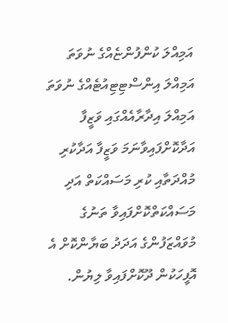އަމިއްލަ ކުންފުންޏެއްގެ ނުވަތަ އަމިއްލަ އިންސްޓިޓިއުޓެއްގެ ނުވަތަ އަމިއްލަ އިދާރާއެއްގައި ވަޒީފާ އަދާކޮށްފައިވާނަމަ ވަޒީފާ އަދާކުރި މުއްދަތާއި ކުރި މަސައްކަތް އަދި މަސައްކަތްކޮށްފައިވާ ތަނުގެ މުވައްޒަފުންގެ އަދަދު ބަޔާންކޮށް އެ އޮފީހަކުން ދޫކޮށްފައިވާ ލިޔުން.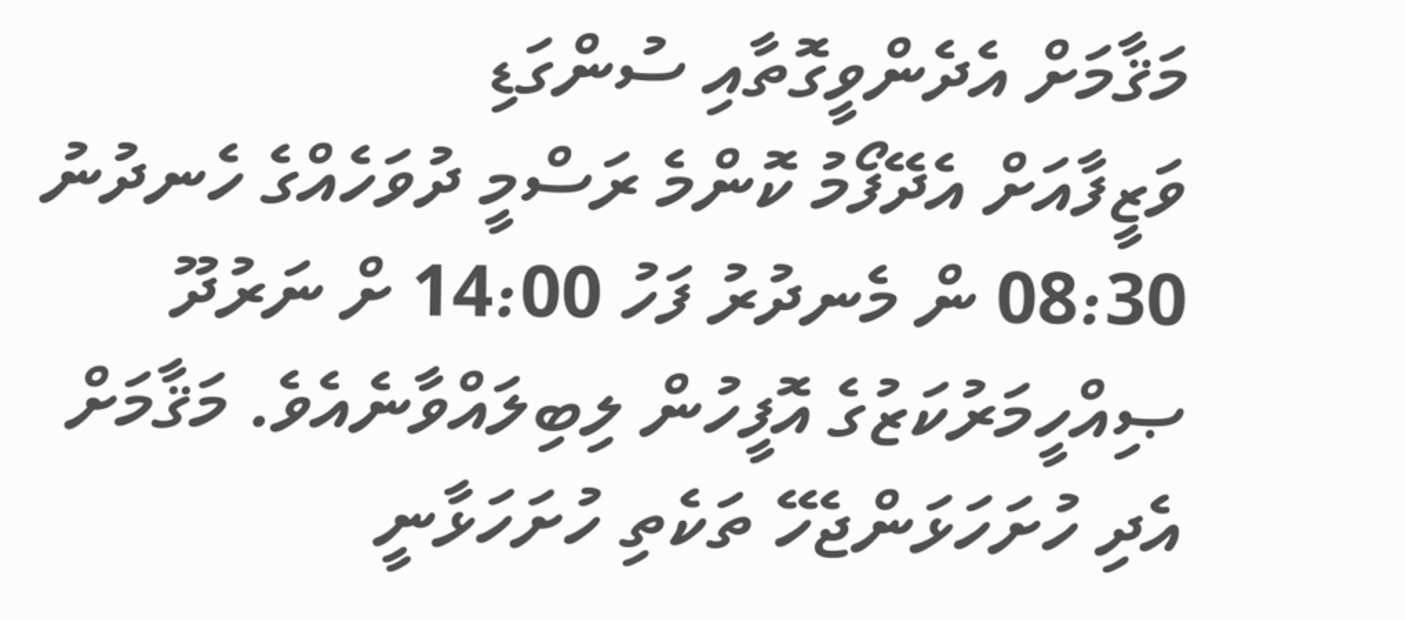މަޤާމަށް އެދެންވީގޮތާއި ސުންގަޑި
ވަޒީފާއަށް އެދޭފޯމު ކޮންމެ ރަސްމީ ދުވަހެއްގެ ހެނދުނު 08:30 ން މެނދުރު ފަހު 14:00 ށް ނަރުދޫ ޞިއްހީމަރުކަޒުގެ އޮފީހުން ލިބިލައްވާނެއެވެ. މަޤާމަށް އެދި ހުށަހަޅަންޖެހޭ ތަކެތި ހުށަހަޅާނީ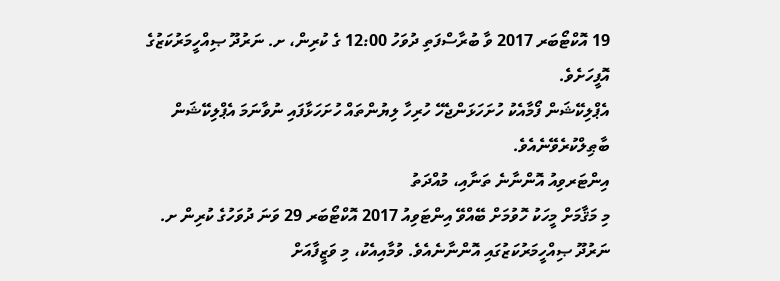19 އޮކްޓޯބަރ 2017 ވާ ބުރާސްފަތި ދުވަހު 12:00 ގެ ކުރިން، ށ. ނަރުދޫ ޞިއްހީމަރުކަޒުގެ އޮފީހަށެވެ.
އެޕްލިކޭޝަން ފޯމާއެކު ހުށަހަޅަންޖެހޭ ހުރިހާ ލިޔުންތައް ހުށަހަޅާފައި ނުވާނަމަ އެޕްލިކޭޝަން ބާޠިލްކުރެވޭނެއެވެ.
އިންޓަރވިއު އޮންނާނެ ތަނާއި، މުއްދަތު
މި މަޤާމަށް މީހަކު ހޮވުމަށް ބޭއްވޭ އިންޓަވިއު 2017 އޮކްޓޯބަރ 29 ވަނަ ދުވަހުގެ ކުރިން ށ. ނަރުދޫ ޞިއްހީމަރުކަޒުގައި އޮންނާނެއެވެ. ވުމާއިއެކު، މި ވަޒީފާއަށް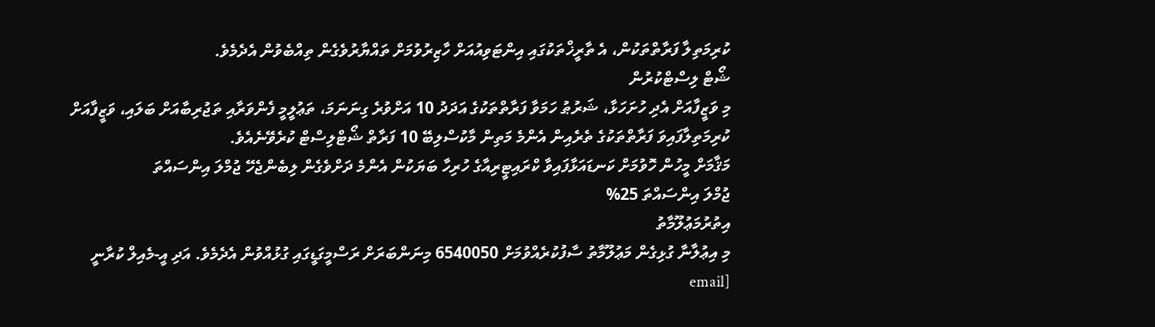ކުރިމަތިލާ ފަރާތްތަކުން، އެ ތާރީޚްތަކުގައި އިންޓަވިއުއަށް ހާޒިރުވުމަށް ތައްޔާރުވެގެން ތިއްބެވުން އެދެމެވެ.
ޝޯޓް ލިސްޓްކުރުން
މި ވަޒީފާއަށް އެދި ހުށަހަޅާ، ޝަރުޠު ހަމަވާ ފަރާތްތަކުގެ އަދަދު 10 އަށްވުރެ ގިނަނަމަ، ތަޢުލީމީ ފެންވަރާއި ތަޖުރިބާއަށް ބަލައި، ވަޒީފާއަށް ކުރިމަތިލާފައިވަ ފަރާތްތަކުގެ ތެރެއިން އެންމެ މަތިން މާކުސްލިބޭ 10 ފަރާތް ޝޯޓްލިސްޓް ކުރެވޭނެއެވެ.
މަޤާމަށް މީހުން ހޮވުމަށް ކަނޑައަޅާފައިވާ ކްރައިޓީރިއާގެ ހުރިހާ ބަޔަކުން އެންމެ ދަށްވެގެން ލިބެންޖެހޭ ޖުމްލަ އިންސައްތަ
ޖުމްލަ އިންސައްތަ 25%
އިތުރުމަޢުލޫމާތު
މި އިޢުލާނާ ގުޅިގެން މަޢުލޫމާތު ސާފުކުރެއްވުމަށް 6540050 މިނަންބަރަށް ރަސްމީގަޑީގައި ގުޅުއްވުން އެދެމެވެ. އަދި އީ-މެއިލް ކުރާނީ [email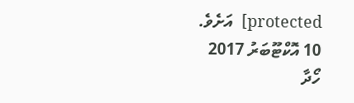protected]  އަށެވެ.
10 އޮކްޓޫބަރު 2017
ހޯދާ